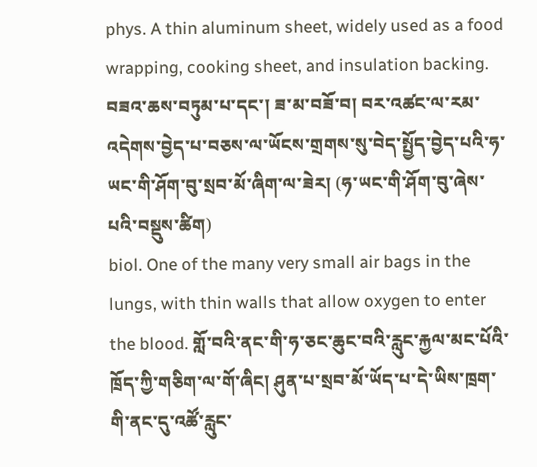phys. A thin aluminum sheet, widely used as a food wrapping, cooking sheet, and insulation backing. བཟའ་ཆས་བཏུམ་པ་དང་། ཟ་མ་བཟོ་བ། བར་འཚང་ལ་རམ་འདེགས་བྱེད་པ་བཅས་ལ་ཡོངས་གྲགས་སུ་བེད་སྤྱོད་བྱེད་པའི་ཧ་ཡང་གི་ཤོག་བུ་སྲབ་མོ་ཞིག་ལ་ཟེར། (ཧ་ཡང་གི་ཤོག་བུ་ཞེས་པའི་བསྡུས་ཚིག)
biol. One of the many very small air bags in the lungs, with thin walls that allow oxygen to enter the blood. གློ་བའི་ནང་གི་ཧ་ཅང་ཆུང་བའི་རླུང་རྐྱལ་མང་པོའི་ཁྲོད་ཀྱི་གཅིག་ལ་གོ་ཞིང། ཤུན་པ་སྲབ་མོ་ཡོད་པ་དེ་ཡིས་ཁྲག་གི་ནང་དུ་འཚོ་རླུང་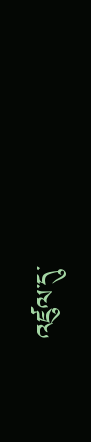འཛུལ་དུ་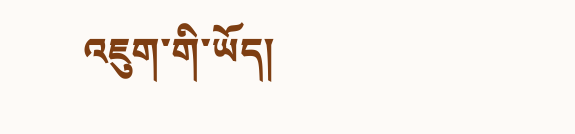འཇུག་གི་ཡོད།